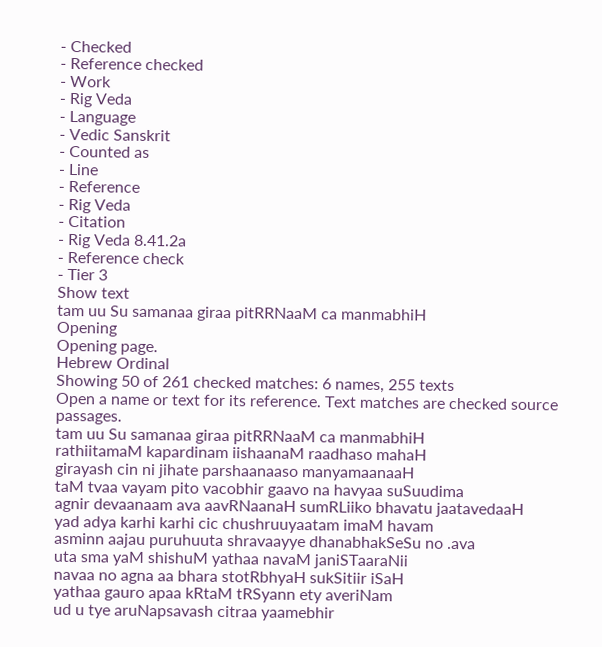- Checked
- Reference checked
- Work
- Rig Veda
- Language
- Vedic Sanskrit
- Counted as
- Line
- Reference
- Rig Veda
- Citation
- Rig Veda 8.41.2a
- Reference check
- Tier 3
Show text
tam uu Su samanaa giraa pitRRNaaM ca manmabhiH
Opening
Opening page.
Hebrew Ordinal
Showing 50 of 261 checked matches: 6 names, 255 texts
Open a name or text for its reference. Text matches are checked source passages.
tam uu Su samanaa giraa pitRRNaaM ca manmabhiH
rathiitamaM kapardinam iishaanaM raadhaso mahaH
girayash cin ni jihate parshaanaaso manyamaanaaH
taM tvaa vayam pito vacobhir gaavo na havyaa suSuudima
agnir devaanaam ava aavRNaanaH sumRLiiko bhavatu jaatavedaaH
yad adya karhi karhi cic chushruuyaatam imaM havam
asminn aajau puruhuuta shravaayye dhanabhakSeSu no .ava
uta sma yaM shishuM yathaa navaM janiSTaaraNii
navaa no agna aa bhara stotRbhyaH sukSitiir iSaH
yathaa gauro apaa kRtaM tRSyann ety averiNam
ud u tye aruNapsavash citraa yaamebhir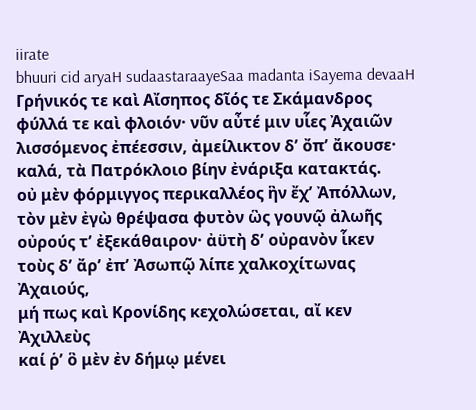iirate
bhuuri cid aryaH sudaastaraayeSaa madanta iSayema devaaH
Γρήνικός τε καὶ Αἴσηπος δῖός τε Σκάμανδρος
φύλλά τε καὶ φλοιόν· νῦν αὖτέ μιν υἷες Ἀχαιῶν
λισσόμενος ἐπέεσσιν, ἀμείλικτον δʼ ὄπʼ ἄκουσε·
καλά, τὰ Πατρόκλοιο βίην ἐνάριξα κατακτάς.
οὐ μὲν φόρμιγγος περικαλλέος ἣν ἔχʼ Ἀπόλλων,
τὸν μὲν ἐγὼ θρέψασα φυτὸν ὣς γουνῷ ἀλωῆς
οὐρούς τʼ ἐξεκάθαιρον· ἀϋτὴ δʼ οὐρανὸν ἷκεν
τοὺς δʼ ἄρʼ ἐπʼ Ἀσωπῷ λίπε χαλκοχίτωνας Ἀχαιούς,
μή πως καὶ Κρονίδης κεχολώσεται, αἴ κεν Ἀχιλλεὺς
καί ῥʼ ὃ μὲν ἐν δήμῳ μένει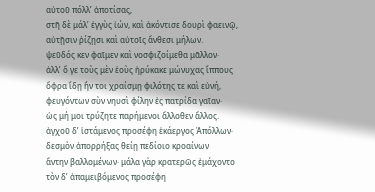αὐτοῦ πόλλʼ ἀποτίσας,
στῆ δὲ μάλʼ ἐγγὺς ἰών, καὶ ἀκόντισε δουρὶ φαεινῷ,
αὐτῇσιν ῥίζῃσι καὶ αὐτοῖς ἄνθεσι μήλων.
ψεῦδός κεν φαῖμεν καὶ νοσφιζοίμεθα μᾶλλον·
ἀλλʼ ὅ γε τοὺς μὲν ἑοὺς ἠρύκακε μώνυχας ἵππους
ὄφρα ἴδῃ ἤν τοι χραίσμῃ φιλότης τε καὶ εὐνή,
φευγόντων σὺν νηυσὶ φίλην ἐς πατρίδα γαῖαν·
ὡς μή μοι τρύζητε παρήμενοι ἄλλοθεν ἄλλος.
ἀγχοῦ δʼ ἱστάμενος προσέφη ἑκάεργος Ἀπόλλων·
δεσμὸν ἀπορρήξας θείῃ πεδίοιο κροαίνων
ἄντην βαλλομένων· μάλα γὰρ κρατερῶς ἐμάχοντο
τὸν δʼ ἀπαμειβόμενος προσέφη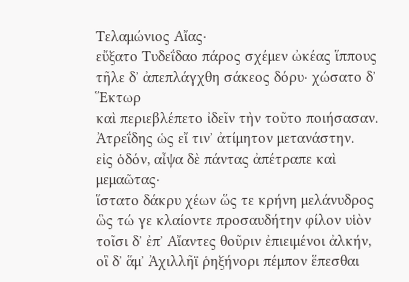Τελαμώνιος Αἴας·
εὔξατο Τυδεΐδαο πάρος σχέμεν ὠκέας ἵππους
τῆλε δʼ ἀπεπλάγχθη σάκεος δόρυ· χώσατο δʼ Ἕκτωρ
καὶ περιεβλέπετο ἰδεῖν τὴν τοῦτο ποιήσασαν.
Ἀτρεΐδης ὡς εἴ τινʼ ἀτίμητον μετανάστην.
εἰς ὁδόν, αἶψα δὲ πάντας ἀπέτραπε καὶ μεμαῶτας·
ἵστατο δάκρυ χέων ὥς τε κρήνη μελάνυδρος
ὣς τώ γε κλαίοντε προσαυδήτην φίλον υἱὸν
τοῖσι δʼ ἐπʼ Αἴαντες θοῦριν ἐπιειμένοι ἀλκήν,
οἳ δʼ ἅμʼ Ἀχιλλῆϊ ῥηξήνορι πέμπον ἕπεσθαι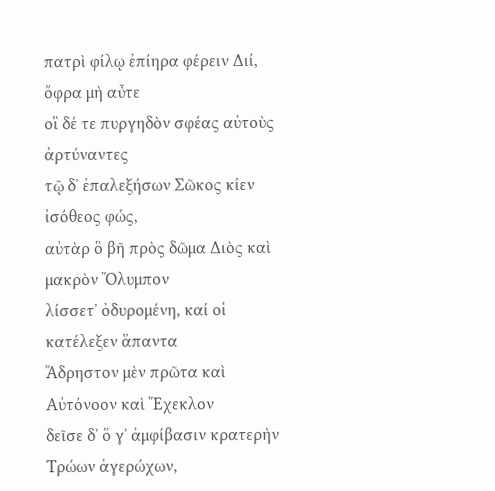πατρὶ φίλῳ ἐπίηρα φέρειν Διί, ὄφρα μὴ αὖτε
οἳ δέ τε πυργηδὸν σφέας αὐτοὺς ἀρτύναντες
τῷ δʼ ἐπαλεξήσων Σῶκος κίεν ἰσόθεος φώς,
αὐτὰρ ὃ βῆ πρὸς δῶμα Διὸς καὶ μακρὸν Ὄλυμπον
λίσσετʼ ὀδυρομένη, καί οἱ κατέλεξεν ἅπαντα
Ἄδρηστον μὲν πρῶτα καὶ Αὐτόνοον καὶ Ἔχεκλον
δεῖσε δʼ ὅ γʼ ἀμφίβασιν κρατερὴν Τρώων ἀγερώχων,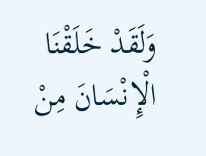وَلَقَدْ خَلَقْنَا الْإِنْسَانَ مِنْ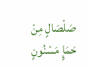صَلْصَالٍ مِنْ حَمَإٍ مَسْنُونٍ